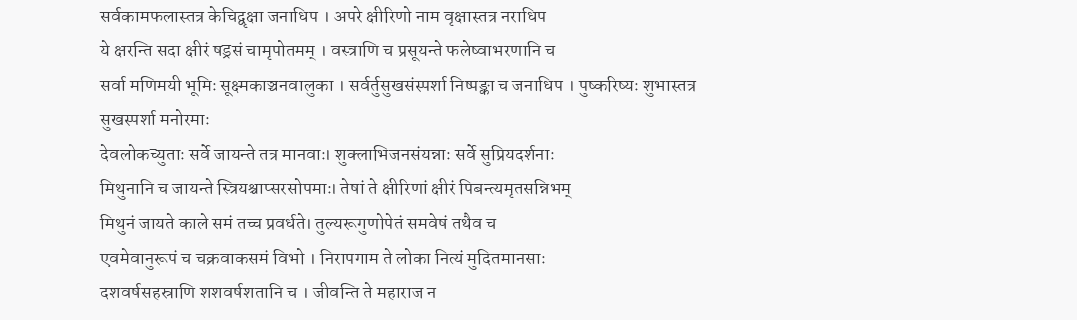सर्वकामफलास्तत्र केचिद्वृक्षा जनाधिप । अपरे क्षीरिणो नाम वृक्षास्तत्र नराधिप
ये क्षरन्ति सदा क्षीरं षड्रसं चामृपोतमम् । वस्त्राणि च प्रसूयन्ते फलेष्वाभरणानि च
सर्वा मणिमयी भूमिः सूक्ष्मकाञ्चनवालुका । सर्वर्तुसुखसंस्पर्शा निष्पङ्का च जनाधिप । पुष्करिष्यः शुभास्तत्र सुखस्पर्शा मनोरमाः
देवलोकच्युताः सर्वे जायन्ते तत्र मानवाः। शुक्लाभिजनसंयन्नाः सर्वे सुप्रियदर्शनाः
मिथुनानि च जायन्ते स्त्रियश्चाप्सरसोपमाः। तेषां ते क्षीरिणां क्षीरं पिबन्त्यमृतसन्निभम्
मिथुनं जायते काले समं तच्च प्रवर्धते। तुल्यरूगुणोपेतं समवेषं तथैव च
एवमेवानुरूपं च चक्रवाकसमं विभो । निरापगाम ते लोका नित्यं मुदितमानसाः
दशवर्षसहस्राणि शशवर्षशतानि च । जीवन्ति ते महाराज न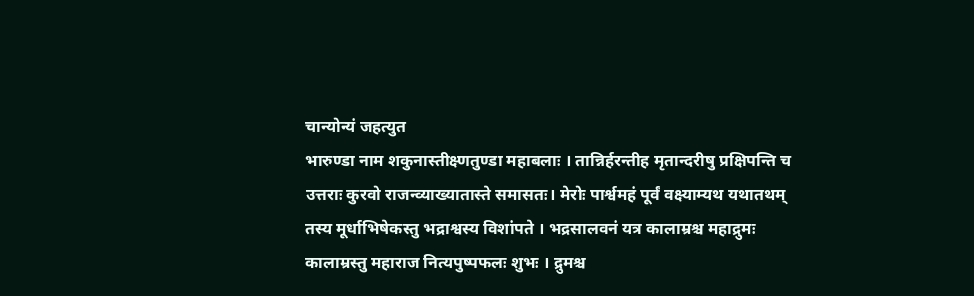चान्योन्यं जहत्युत
भारुण्डा नाम शकुनास्तीक्ष्णतुण्डा महाबलाः । तान्निर्हरन्तीह मृतान्दरीषु प्रक्षिपन्ति च
उत्तराः कुरवो राजन्व्याख्यातास्ते समासतः। मेरोः पार्श्वमहं पूर्वं वक्ष्याम्यथ यथातथम्
तस्य मूर्धाभिषेकस्तु भद्राश्वस्य विशांपते । भद्रसालवनं यत्र कालाम्रश्च महाद्रुमः
कालाम्रस्तु महाराज नित्यपुष्पफलः शुभः । द्रुमश्च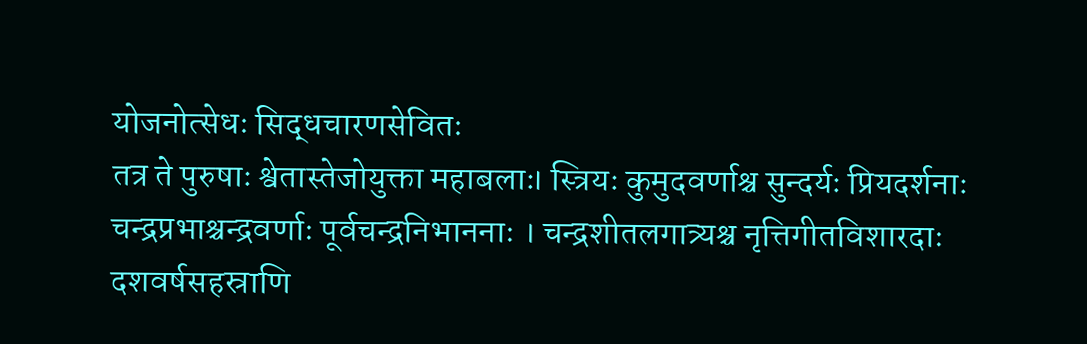योजनोत्सेधः सिद्धचारणसेवितः
तत्र ते पुरुषाः श्वेतास्तेजोयुक्ता महाबलाः। स्त्रियः कुमुदवर्णाश्च सुन्दर्यः प्रियदर्शनाः
चन्द्रप्रभाश्चन्द्रवर्णाः पूर्वचन्द्रनिभाननाः । चन्द्रशीतलगात्र्यश्च नृत्तिगीतविशारदाः
दशवर्षसहस्राणि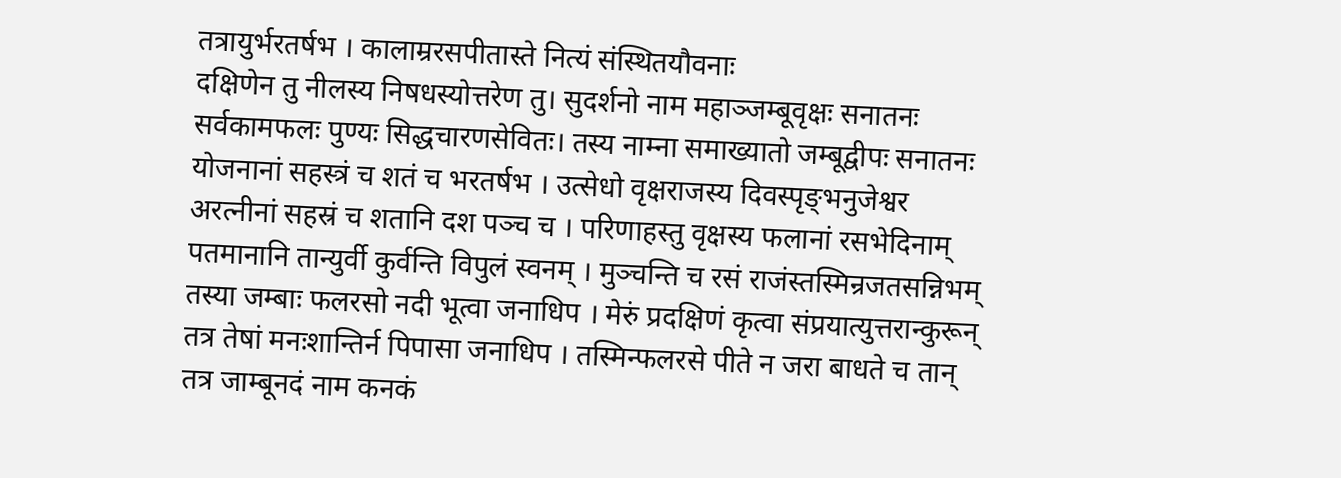तत्रायुर्भरतर्षभ । कालाम्ररसपीतास्ते नित्यं संस्थितयौवनाः
दक्षिणेन तु नीलस्य निषधस्योत्तरेण तु। सुदर्शनो नाम महाञ्जम्बूवृक्षः सनातनः
सर्वकामफलः पुण्यः सिद्धचारणसेवितः। तस्य नाम्ना समाख्यातो जम्बूद्वीपः सनातनः
योजनानां सहस्त्रं च शतं च भरतर्षभ । उत्सेधो वृक्षराजस्य दिवस्पृङ्भनुजेश्वर
अरत्नीनां सहस्रं च शतानि दश पञ्च च । परिणाहस्तु वृक्षस्य फलानां रसभेदिनाम्
पतमानानि तान्युर्वी कुर्वन्ति विपुलं स्वनम् । मुञ्चन्ति च रसं राजंस्तस्मिन्रजतसन्निभम्
तस्या जम्बाः फलरसो नदी भूत्वा जनाधिप । मेरुं प्रदक्षिणं कृत्वा संप्रयात्युत्तरान्कुरून्
तत्र तेषां मनःशान्तिर्न पिपासा जनाधिप । तस्मिन्फलरसे पीते न जरा बाधते च तान्
तत्र जाम्बूनदं नाम कनकं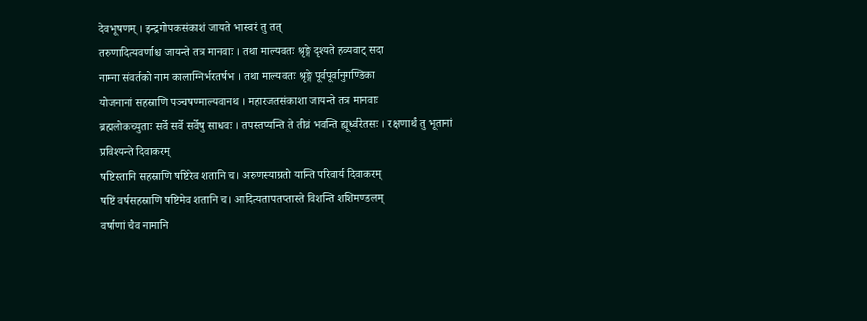देवभूषणम् । इन्द्रगोपकसंकाशं जायते भास्वरं तु तत्
तरुणादित्यवर्णाश्च जायन्ते तत्र मानवाः । तथा माल्यवतः श्रृङ्गे दृश्यते हव्यवाट् सदा
नाम्ना संवर्तको नाम कालाग्निर्भरतर्षभ । तथा माल्यवतः श्रृङ्गे पूर्वपूर्वानुगण्डिका
योजनानां सहस्राणि पञ्चषण्माल्यवानथ । महारजतसंकाशा जायन्ते तत्र मानवाः
ब्रह्मलोकच्युताः सर्वे सर्वे सर्वेषु साधवः । तपस्तप्यन्ति ते तीव्रं भवन्ति ह्यूर्ध्वरेतसः । रक्षणार्थं तु भूतानां प्रविश्यन्ते दिवाकरम्
षष्टिस्तानि सहस्राणि षष्टिरेव शतानि च। अरुणस्याग्रतो यान्ति परिवार्य दिवाकरम्
षष्टिं वर्षसहस्राणि षष्टिमेव शतानि च। आदित्यतापतप्तास्ते विशन्ति शशिमण्डलम्
वर्षाणां चैव नामानि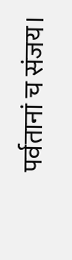पर्वतानां च संजय।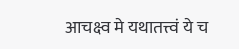आचक्ष्व मे यथातत्त्वं ये च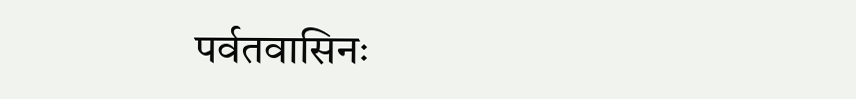पर्वतवासिनः